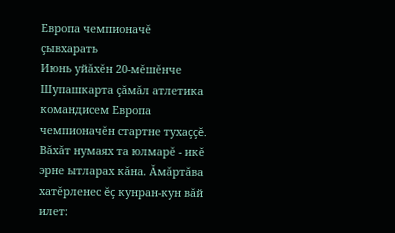Европа чемпионачĕ çывхарать
Июнь уйăхĕн 20-мĕшĕнче Шупашкарта çăмăл атлетика командисем Европа чемпионачĕн стартне тухаççĕ. Вăхăт нумаях та юлмарĕ - икĕ эрне ытларах кăна. Ăмăртăва хатĕрленес ĕç кунран-кун вăй илет: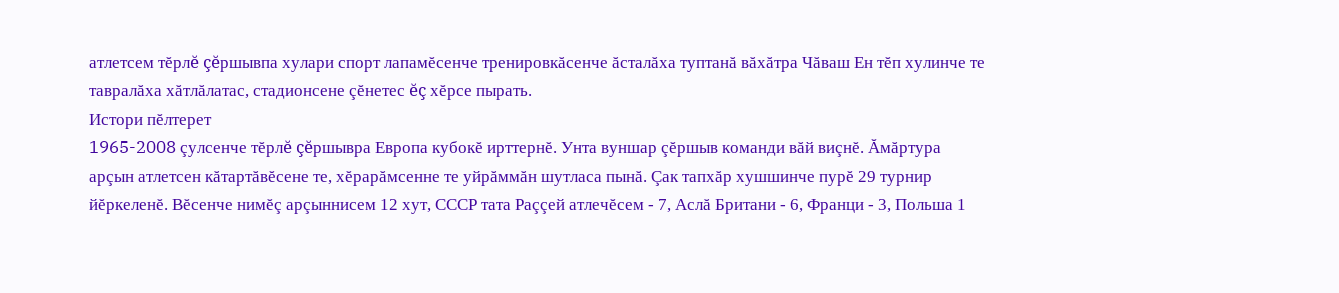атлетсем тĕрлĕ çĕршывпа хулари спорт лапамĕсенче тренировкăсенче ăсталăха туптанă вăхăтра Чăваш Ен тĕп хулинче те тавралăха хăтлăлатас, стадионсене çĕнетес ĕç хĕрсе пырать.
Истори пĕлтерет
1965-2008 çулсенче тĕрлĕ çĕршывра Европа кубокĕ ирттернĕ. Унта вуншар çĕршыв команди вăй виçнĕ. Ăмăртура арçын атлетсен кăтартăвĕсене те, хĕрарăмсенне те уйрăммăн шутласа пынă. Çак тапхăр хушшинче пурĕ 29 турнир йĕркеленĕ. Вĕсенче нимĕç арçыннисем 12 хут, СССР тата Раççей атлечĕсем - 7, Аслă Британи - 6, Франци - 3, Польша 1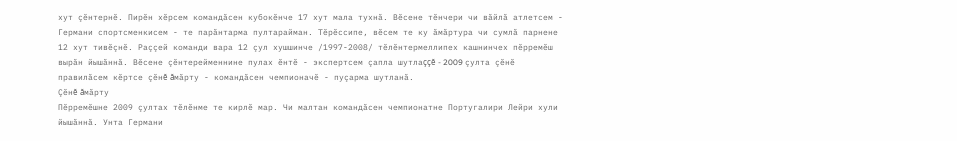хут çĕнтернĕ. Пирĕн хĕрсем командăсен кубокĕнче 17 хут мала тухнă. Вĕсене тĕнчери чи вăйлă атлетсем - Германи спортсменкисем - те парăнтарма пултарайман. Тĕрĕссипе, вĕсем те ку ăмăртура чи сумлă парнене 12 хут тивĕçнĕ. Раççей команди вара 12 çул хушшинче /1997-2008/ тĕлĕнтермеллипех кашнинчех пĕрремĕш вырăн йышăннă. Вĕсене çĕнтерейменнине пулах ĕнтĕ - экспертсем çапла шутлаççĕ - 2009 çулта çĕнĕ правилăсем кĕртсе çĕнĕ ăмăрту - командăсен чемпионачĕ - пуçарма шутланă.
Çĕнĕ ăмăрту
Пĕрремĕшне 2009 çултах тĕлĕнме те кирлĕ мар. Чи малтан командăсен чемпионатне Португалири Лейри хули йышăннă. Унта Германи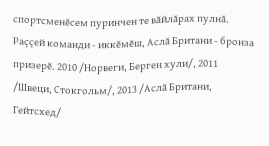спортсменĕсем пуринчен те вăйлăрах пулнă. Раççей команди - иккĕмĕш, Аслă Британи - бронза призерĕ. 2010 /Норвеги, Берген хули/, 2011 /Швеци, Стокгольм/, 2013 /Аслă Британи, Гейтсхед/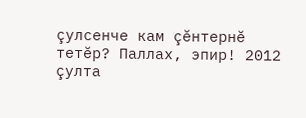çулсенче кам çĕнтернĕ тетĕр? Паллах, эпир! 2012 çулта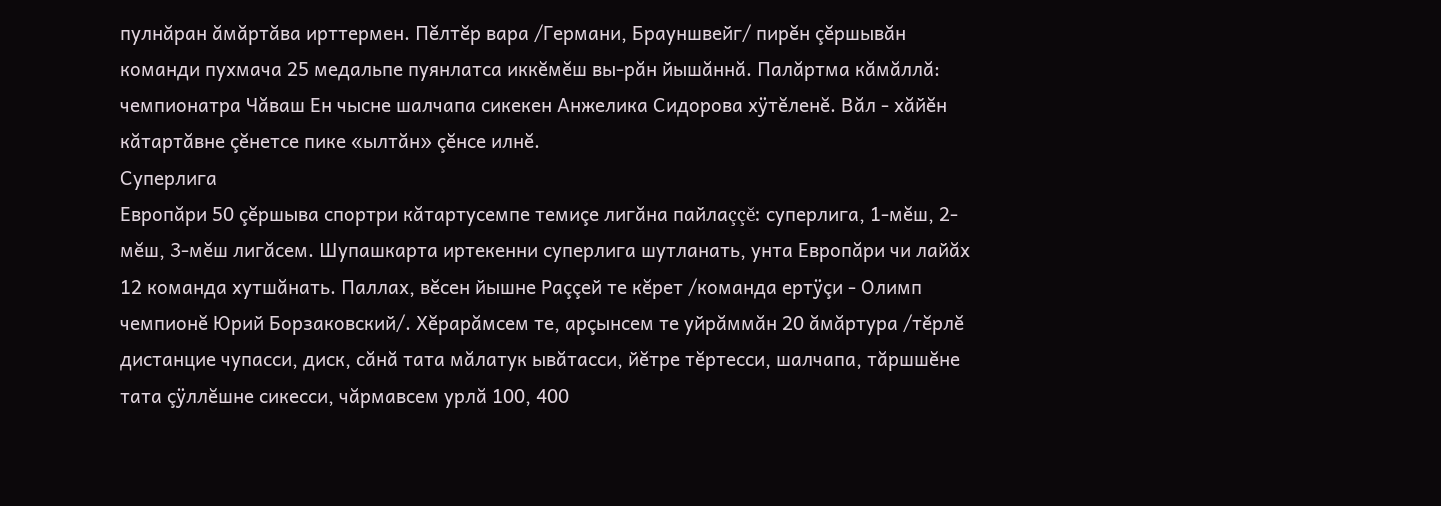пулнăран ăмăртăва ирттермен. Пĕлтĕр вара /Германи, Брауншвейг/ пирĕн çĕршывăн команди пухмача 25 медальпе пуянлатса иккĕмĕш вы-рăн йышăннă. Палăртма кăмăллă: чемпионатра Чăваш Ен чысне шалчапа сикекен Анжелика Сидорова хÿтĕленĕ. Вăл - хăйĕн кăтартăвне çĕнетсе пике «ылтăн» çĕнсе илнĕ.
Суперлига
Европăри 50 çĕршыва спортри кăтартусемпе темиçе лигăна пайлаççĕ: суперлига, 1-мĕш, 2-мĕш, 3-мĕш лигăсем. Шупашкарта иртекенни суперлига шутланать, унта Европăри чи лайăх 12 команда хутшăнать. Паллах, вĕсен йышне Раççей те кĕрет /команда ертÿçи - Олимп чемпионĕ Юрий Борзаковский/. Хĕрарăмсем те, арçынсем те уйрăммăн 20 ăмăртура /тĕрлĕ дистанцие чупасси, диск, сăнă тата мăлатук ывăтасси, йĕтре тĕртесси, шалчапа, тăршшĕне тата çÿллĕшне сикесси, чăрмавсем урлă 100, 400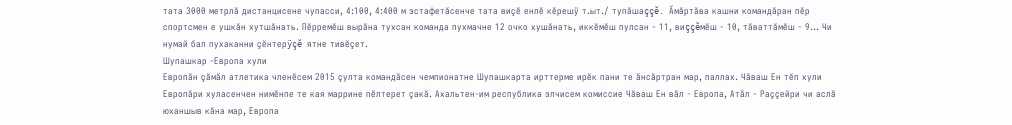тата 3000 метрлă дистанцисене чупасси, 4:100, 4:400 м эстафетăсенче тата виçĕ енлĕ кĕрешÿ т.ыт./ тупăшаççĕ. Ăмăртăва кашни командăран пĕр спортсмен е ушкăн хутшăнать. Пĕрремĕш вырăна тухсан команда пухмачне 12 очко хушăнать, иккĕмĕш пулсан - 11, виççĕмĕш - 10, тăваттăмĕш - 9... Чи нумай бал пухаканни çĕнтерÿçĕ ятне тивĕçет.
Шупашкар -Европа хули
Европăн çăмăл атлетика членĕсем 2015 çулта командăсен чемпионатне Шупашкарта ирттерме ирĕк пани те ăнсăртран мар, паллах. Чăваш Ен тĕп хули Европăри хуласенчен нимĕнпе те кая маррине пĕлтерет çакă. Ахальтен-им республика элчисем комиссие Чăваш Ен вăл - Европа, Атăл - Раççейри чи аслă юханшыв кăна мар, Европа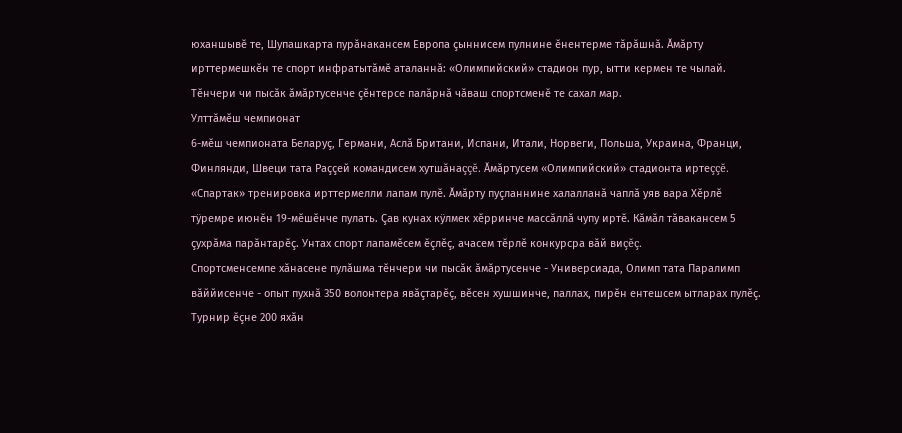юханшывĕ те, Шупашкарта пурăнакансем Европа çыннисем пулнине ĕнентерме тăрăшнă. Ăмăрту ирттермешкĕн те спорт инфратытăмĕ аталаннă: «Олимпийский» стадион пур, ытти кермен те чылай. Тĕнчери чи пысăк ăмăртусенче çĕнтерсе палăрнă чăваш спортсменĕ те сахал мар.
Улттăмĕш чемпионат
6-мĕш чемпионата Беларуç, Германи, Аслă Британи, Испани, Итали, Норвеги, Польша, Украина, Франци, Финлянди, Швеци тата Раççей командисем хутшăнаççĕ. Ăмăртусем «Олимпийский» стадионта иртеççĕ. «Спартак» тренировка ирттермелли лапам пулĕ. Ăмăрту пуçланнине халалланă чаплă уяв вара Хĕрлĕ тÿремре июнĕн 19-мĕшĕнче пулать. Çав кунах кÿлмек хĕрринче массăллă чупу иртĕ. Кăмăл тăвакансем 5 çухрăма парăнтарĕç. Унтах спорт лапамĕсем ĕçлĕç, ачасем тĕрлĕ конкурсра вăй виçĕç.
Спортсменсемпе хăнасене пулăшма тĕнчери чи пысăк ăмăртусенче - Универсиада, Олимп тата Паралимп вăййисенче - опыт пухнă 350 волонтера явăçтарĕç, вĕсен хушшинче, паллах, пирĕн ентешсем ытларах пулĕç. Турнир ĕçне 200 яхăн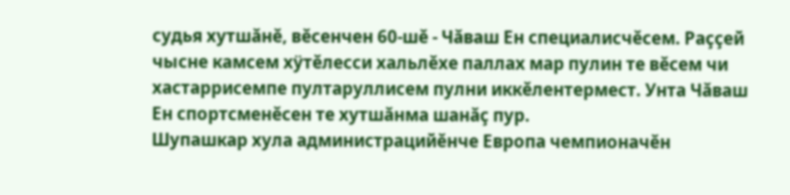судья хутшăнĕ, вĕсенчен 60-шĕ - Чăваш Ен специалисчĕсем. Раççей чысне камсем хÿтĕлесси хальлĕхе паллах мар пулин те вĕсем чи хастаррисемпе пултаруллисем пулни иккĕлентермест. Унта Чăваш Ен спортсменĕсен те хутшăнма шанăç пур.
Шупашкар хула администрацийĕнче Европа чемпионачĕн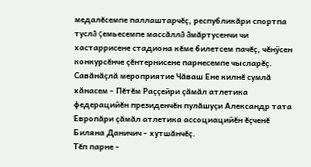медалĕсемпе паллаштарчĕç, республикăри спортпа туслă çемьесемпе массăллă ăмăртусенчи чи хастаррисене стадиона кĕме билетсем пачĕç, чĕнÿсен конкурсĕнче çĕнтернисене парнесемпе чысларĕç. Савăнăçлă мероприятие Чăваш Ене килнĕ сумлă хăнасем - Пĕтĕм Раççейри çăмăл атлетика федерацийĕн президенчĕн пулăшуçи Александр тата Европăри çăмăл атлетика ассоциацийĕн ĕçченĕ Биляна Даничич - хутшăнчĕç.
Тĕп парне -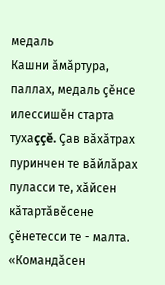медаль
Кашни ăмăртура, паллах, медаль çĕнсе илессишĕн старта тухаççĕ. Çав вăхăтрах пуринчен те вăйлăрах пуласси те, хăйсен кăтартăвĕсене çĕнетесси те - малта. «Командăсен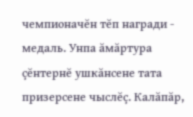чемпионачĕн тĕп награди - медаль. Унпа ăмăртура çĕнтернĕ ушкăнсене тата призерсене чыслĕç. Калăпăр,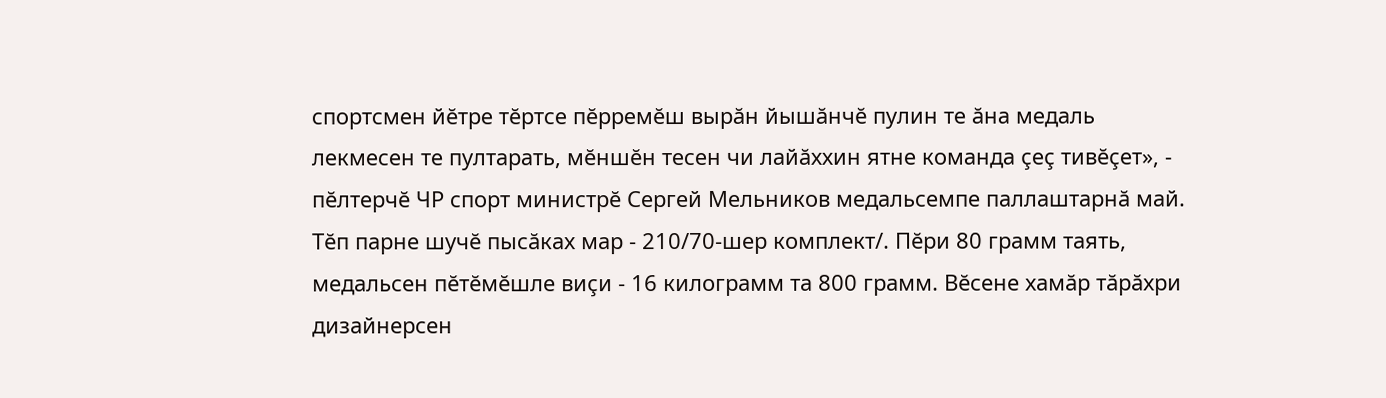спортсмен йĕтре тĕртсе пĕрремĕш вырăн йышăнчĕ пулин те ăна медаль лекмесен те пултарать, мĕншĕн тесен чи лайăххин ятне команда çеç тивĕçет», - пĕлтерчĕ ЧР спорт министрĕ Сергей Мельников медальсемпе паллаштарнă май.
Тĕп парне шучĕ пысăках мар - 210/70-шер комплект/. Пĕри 80 грамм таять, медальсен пĕтĕмĕшле виçи - 16 килограмм та 800 грамм. Вĕсене хамăр тăрăхри дизайнерсен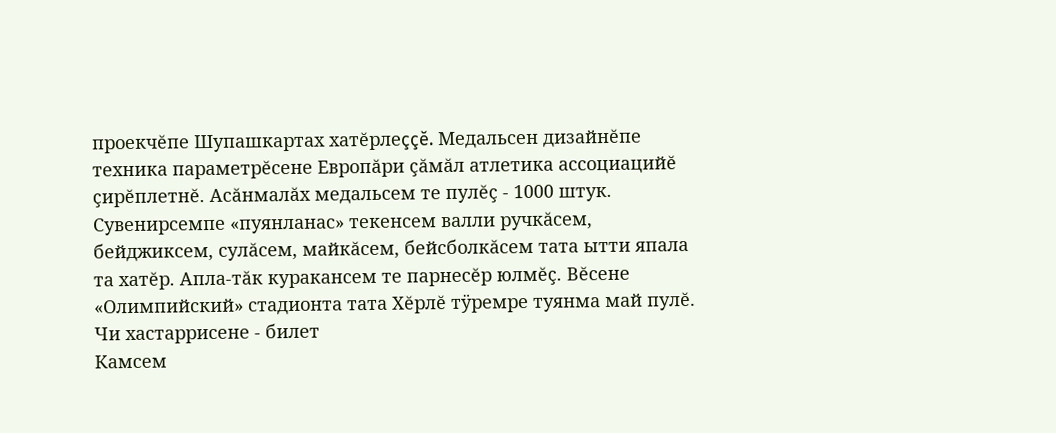проекчĕпе Шупашкартах хатĕрлеççĕ. Медальсен дизайнĕпе техника параметрĕсене Европăри çăмăл атлетика ассоциацийĕ çирĕплетнĕ. Асăнмалăх медальсем те пулĕç - 1000 штук. Сувенирсемпе «пуянланас» текенсем валли ручкăсем, бейджиксем, сулăсем, майкăсем, бейсболкăсем тата ытти япала та хатĕр. Апла-тăк куракансем те парнесĕр юлмĕç. Вĕсене «Олимпийский» стадионта тата Хĕрлĕ тÿремре туянма май пулĕ.
Чи хастаррисене - билет
Камсем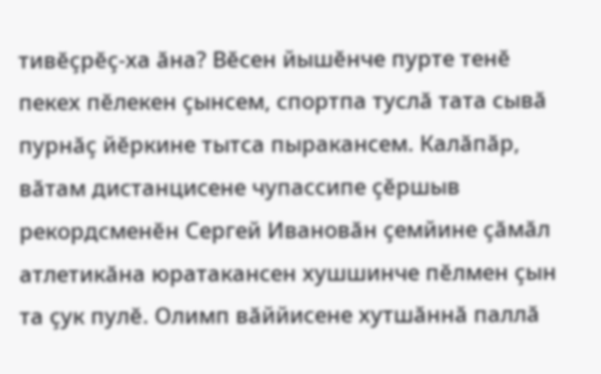тивĕçрĕç-ха ăна? Вĕсен йышĕнче пурте тенĕ пекех пĕлекен çынсем, спортпа туслă тата сывă пурнăç йĕркине тытса пыракансем. Калăпăр, вăтам дистанцисене чупассипе çĕршыв рекордсменĕн Сергей Ивановăн çемйине çăмăл атлетикăна юратакансен хушшинче пĕлмен çын та çук пулĕ. Олимп вăййисене хутшăннă паллă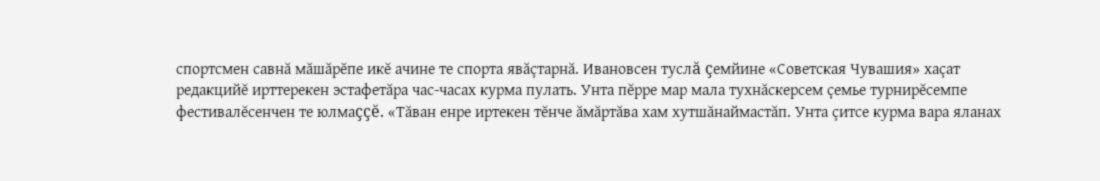спортсмен савнă мăшăрĕпе икĕ ачине те спорта явăçтарнă. Ивановсен туслă çемйине «Советская Чувашия» хаçат редакцийĕ ирттерекен эстафетăра час-часах курма пулать. Унта пĕрре мар мала тухнăскерсем çемье турнирĕсемпе фестивалĕсенчен те юлмаççĕ. «Тăван енре иртекен тĕнче ăмăртăва хам хутшăнаймастăп. Унта çитсе курма вара яланах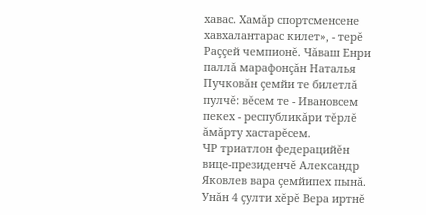хавас. Хамăр спортсменсене хавхалантарас килет», - терĕ Раççей чемпионĕ. Чăваш Енри паллă марафонçăн Наталья Пучковăн çемйи те билетлă пулчĕ: вĕсем те - Ивановсем пекех - республикăри тĕрлĕ ăмăрту хастарĕсем.
ЧР триатлон федерацийĕн вице-президенчĕ Александр Яковлев вара çемйипех пынă. Унăн 4 çулти хĕрĕ Вера иртнĕ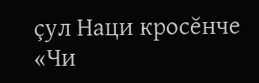çул Наци кросĕнче «Чи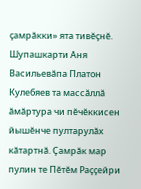çамрăкки» ята тивĕçнĕ. Шупашкарти Аня Васильевăпа Платон Кулебяев та массăллă ăмăртура чи пĕчĕккисен йышĕнче пултарулăх кăтартнă. Çамрăк мар пулин те Пĕтĕм Раççейри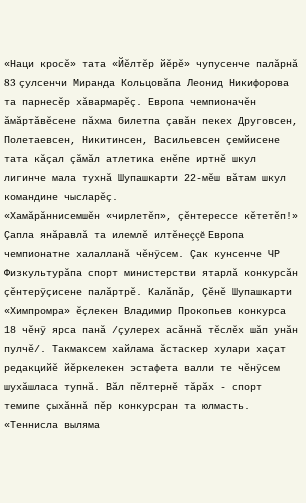«Наци кросĕ» тата «Йĕлтĕр йĕрĕ» чупусенче палăрнă 83 çулсенчи Миранда Кольцовăпа Леонид Никифорова та парнесĕр хăвармарĕç. Европа чемпионачĕн ăмăртăвĕсене пăхма билетпа çавăн пекех Друговсен, Полетаевсен, Никитинсен, Васильевсен çемйисене тата кăçал çăмăл атлетика енĕпе иртнĕ шкул лигинче мала тухнă Шупашкарти 22-мĕш вăтам шкул командине чысларĕç.
«Хамăрăннисемшĕн «чирлетĕп», çĕнтерессе кĕтетĕп!»
Çапла янăравлă та илемлĕ илтĕнеççĕ Европа чемпионатне халалланă чĕнÿсем. Çак кунсенче ЧР Физкультурăпа спорт министерстви ятарлă конкурсăн çĕнтерÿçисене палăртрĕ. Калăпăр, Çĕнĕ Шупашкарти «Химпромра» ĕçлекен Владимир Прокопьев конкурса 18 чĕнÿ ярса панă /çулерех асăннă тĕслĕх шăп унăн пулчĕ/. Такмаксем хайлама ăстаскер хулари хаçат редакцийĕ йĕркелекен эстафета валли те чĕнÿсем шухăшласа тупнă. Вăл пĕлтернĕ тăрăх - спорт темипе çыхăннă пĕр конкурсран та юлмасть. «Теннисла выляма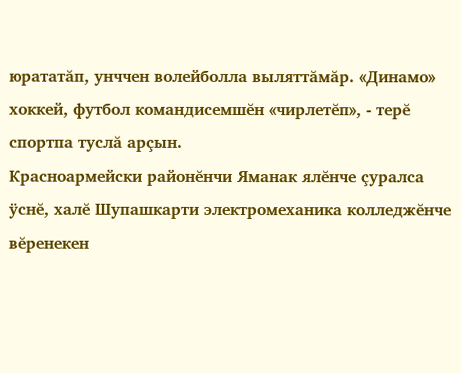юрататăп, унччен волейболла выляттăмăр. «Динамо» хоккей, футбол командисемшĕн «чирлетĕп», - терĕ спортпа туслă арçын.
Красноармейски районĕнчи Яманак ялĕнче çуралса ÿснĕ, халĕ Шупашкарти электромеханика колледжĕнче вĕренекен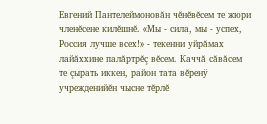Евгений Пантелеймоновăн чĕнĕвĕсем те жюри членĕсене килĕшнĕ. «Мы - сила, мы - успех, Россия лучше всех!» - текенни уйрăмах лайăххине палăртрĕç вĕсем. Каччă сăвăсем те çырать иккен, район тата вĕренÿ учрежденийĕн чысне тĕрлĕ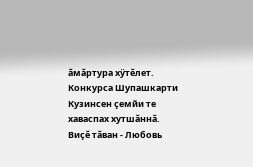ăмăртура хÿтĕлет.
Конкурса Шупашкарти Кузинсен çемйи те хаваспах хутшăннă. Виçĕ тăван - Любовь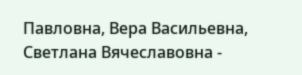Павловна, Вера Васильевна, Светлана Вячеславовна -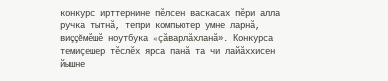конкурс ирттернине пĕлсен васкасах пĕри алла ручка тытнă, тепри компьютер умне ларнă, виççĕмĕшĕ ноутбука «çăварлăхланă». Конкурса темиçешер тĕслĕх ярса панă та чи лайăххисен йышне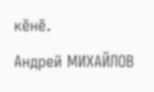кĕнĕ.
Андрей МИХАЙЛОВ